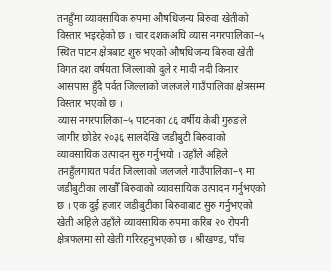तनहुँमा व्यावसायिक रुपमा औषधिजन्य बिरुवा खेतीको विस्तार भइरहेको छ । चार दशकअघि व्यास नगरपालिका–५ स्थित पाटन क्षेत्रबाट शुरु भएको औषधिजन्य बिरुवा खेती विगत दश वर्षयता जिल्लाको दुले र मादी नदी किनार आसपास हुँदै पर्वत जिल्लाको जलजले गाउँपालिका क्षेत्रसम्म विस्तार भएको छ ।
व्यास नगरपालिका–५ पाटनका ८६ वर्षीय केबी गुरुङले जागीर छोडेर २०३६ सालदेखि जडीबुटी बिरुवाको व्यावसायिक उत्पादन सुरु गर्नुभयो । उहाँले अहिले तनहुँलगायत पर्वत जिल्लाको जलजले गाउँपालिका–९ मा जडीबुटीका लाखौँ बिरुवाको व्यावसायिक उत्पादन गर्नुभएको छ । एक दुई हजार जडीबुटीका बिरुवाबाट सुरु गर्नुभएको खेती अहिले उहाँले व्यावसायिक रुपमा करिब २० रोपनी क्षेत्रफलमा सो खेती गरिरहनुभएको छ । श्रीखण्ड, पाँच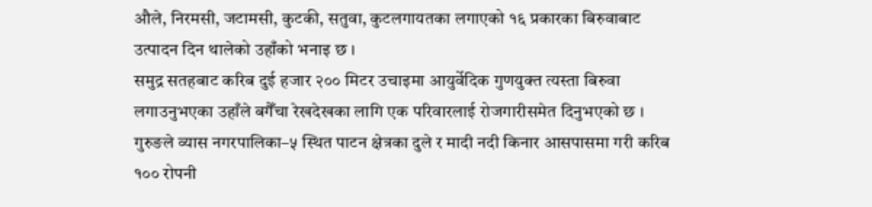औले, निरमसी, जटामसी, कुटकी, सतुवा, कुटलगायतका लगाएको १६ प्रकारका बिरुवाबाट उत्पादन दिन थालेको उहाँको भनाइ छ ।
समुद्र सतहबाट करिब दुई हजार २०० मिटर उचाइमा आयुर्वेदिक गुणयुक्त त्यस्ता बिरुवा लगाउनुभएका उहाँले बगैँचा रेखदेखका लागि एक परिवारलाई रोजगारीसमेत दिनुभएको छ । गुरुङले व्यास नगरपालिका–५ स्थित पाटन क्षेत्रका दुले र मादी नदी किनार आसपासमा गरी करिब १०० रोपनी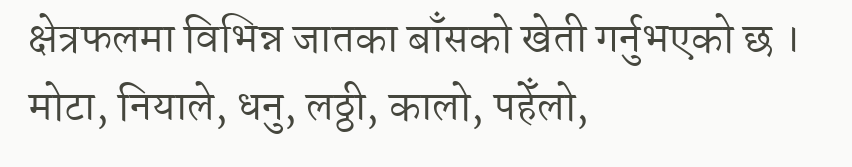क्षेत्रफलमा विभिन्न जातका बाँसको खेती गर्नुभएको छ । मोटा, नियाले, धनु, लठ्ठी, कालो, पहेँलो,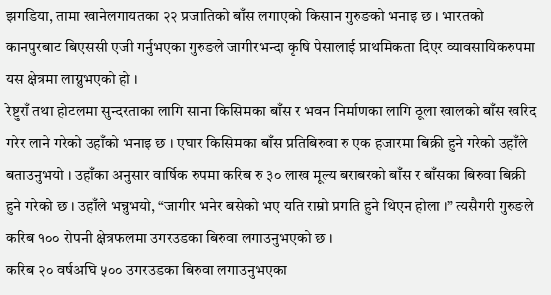झगडिया, तामा खानेलगायतका २२ प्रजातिको बाँस लगाएको किसान गुरुङको भनाइ छ । भारतको कानपुरबाट बिएससी एजी गर्नुभएका गुरुङले जागीरभन्दा कृषि पेसालाई प्राथमिकता दिएर व्यावसायिकरुपमा यस क्षेत्रमा लाग्नुभएको हो ।
रेष्टुराँ तथा होटलमा सुन्दरताका लागि साना किसिमका बाँस र भवन निर्माणका लागि ठूला खालको बाँस खरिद गरेर लाने गरेको उहाँको भनाइ छ । एघार किसिमका बाँस प्रतिबिरुवा रु एक हजारमा बिक्री हुने गरेको उहाँले बताउनुभयो । उहाँका अनुसार वार्षिक रुपमा करिब रु ३० लाख मूल्य बराबरको बाँस र बाँसका बिरुवा बिक्री हुने गरेको छ । उहाँले भन्नुभयो, “जागीर भनेर बसेको भए यति राम्रो प्रगति हुने थिएन होला ।” त्यसैगरी गुरुङले करिब १०० रोपनी क्षेत्रफलमा उगरउडका बिरुवा लगाउनुभएको छ ।
करिब २० वर्षअघि ५०० उगरउडका बिरुवा लगाउनुभएका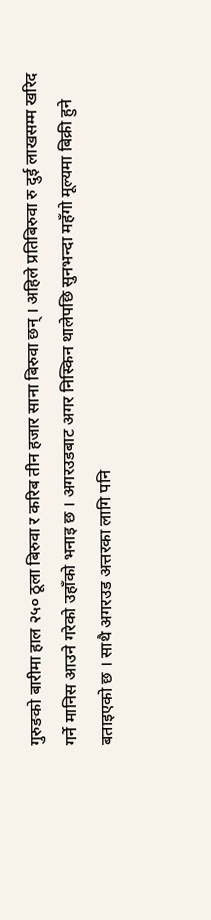गुरुङको बारीमा हाल २५० ठूला बिरुवा र करिब तीन हजार साना बिरुवा छन् । अहिले प्रतिबिरुवा रु दुई लाखसम्म खरिद गर्ने मानिस आउने गरेको उहाँको भनाइ छ । अगरउडबाट अगर निस्किन थालेपछि सुनभन्दा महँगो मूल्यमा बिक्री हुने बताइएको छ । साथै अगरउड अत्तरका लागि पनि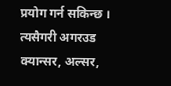प्रयोग गर्न सकिन्छ । त्यसैगरी अगरउड क्यान्सर, अल्सर,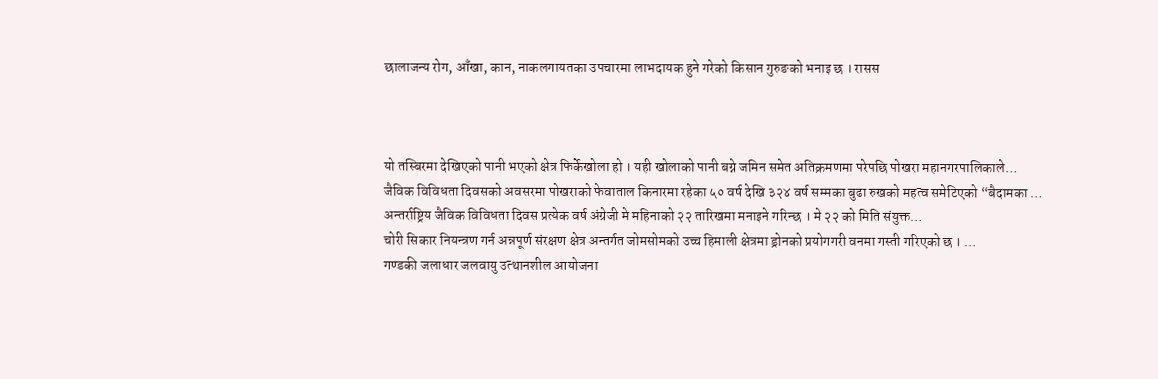छालाजन्य रोग, आँखा, कान, नाकलगायतका उपचारमा लाभदायक हुने गरेको किसान गुरुङको भनाइ छ । रासस



यो तस्बिरमा देखिएको पानी भएको क्षेत्र फिर्केखोला हो । यही खोलाको पानी बग्ने जमिन समेत अतिक्रमणमा परेपछि पोखरा महानगरपालिकाले…
जैविक विविधता दिवसको अवसरमा पोखराको फेवाताल किनारमा रहेका ५० वर्ष देखि ३२४ वर्ष सम्मका बुढा रुखको महत्व समेटिएको “बैदामका …
अन्तर्राष्ट्रिय जैविक विविधता दिवस प्रत्येक वर्ष अंग्रेजी मे महिनाको २२ तारिखमा मनाइने गरिन्छ । मे २२ को मिति संयुक्त…
चोरी सिकार नियन्त्रण गर्न अन्नपूर्ण संरक्षण क्षेत्र अन्तर्गत जोमसोमको उच्च हिमाली क्षेत्रमा ड्रोनको प्रयोगगरी वनमा गस्ती गरिएको छ । …
गण्डकी जलाधार जलवायु उत्थानशील आयोजना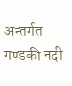अन्तर्गत गण्डकी नदी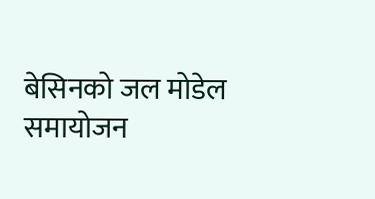बेसिनको जल मोडेल समायोजन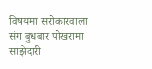विषयमा सरोकारवाला संग बुधबार पोखरामा साझेदारी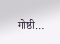गोष्ठी…